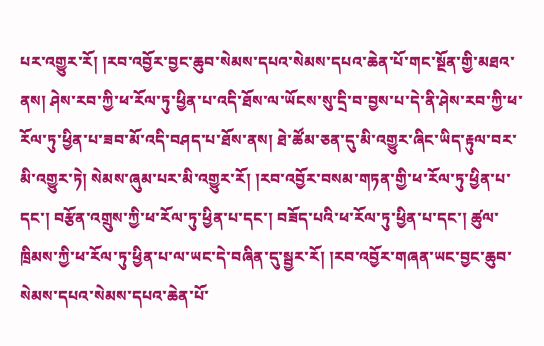པར་འགྱུར་རོ། །རབ་འབྱོར་བྱང་ཆུབ་སེམས་དཔའ་སེམས་དཔའ་ཆེན་པོ་གང་སྔོན་གྱི་མཐའ་ནས། ཤེས་རབ་ཀྱི་ཕ་རོལ་ཏུ་ཕྱིན་པ་འདི་ཐོས་ལ་ཡོངས་སུ་དྲི་བ་བྱས་པ་དེ་ནི་ཤེས་རབ་ཀྱི་ཕ་རོལ་ཏུ་ཕྱིན་པ་ཟབ་མོ་འདི་བཤད་པ་ཐོས་ནས། ཐེ་ཚོམ་ཅན་དུ་མི་འགྱུར་ཞིང་ཡིད་རྟུལ་བར་མི་འགྱུར་ཏེ། སེམས་ཞུམ་པར་མི་འགྱུར་རོ། །རབ་འབྱོར་བསམ་གཏན་གྱི་ཕ་རོལ་ཏུ་ཕྱིན་པ་དང་། བརྩོན་འགྲུས་ཀྱི་ཕ་རོལ་ཏུ་ཕྱིན་པ་དང་། བཟོད་པའི་ཕ་རོལ་ཏུ་ཕྱིན་པ་དང་། ཚུལ་ཁྲིམས་ཀྱི་ཕ་རོལ་ཏུ་ཕྱིན་པ་ལ་ཡང་དེ་བཞིན་དུ་སྦྱར་རོ། །རབ་འབྱོར་གཞན་ཡང་བྱང་ཆུབ་སེམས་དཔའ་སེམས་དཔའ་ཆེན་པོ་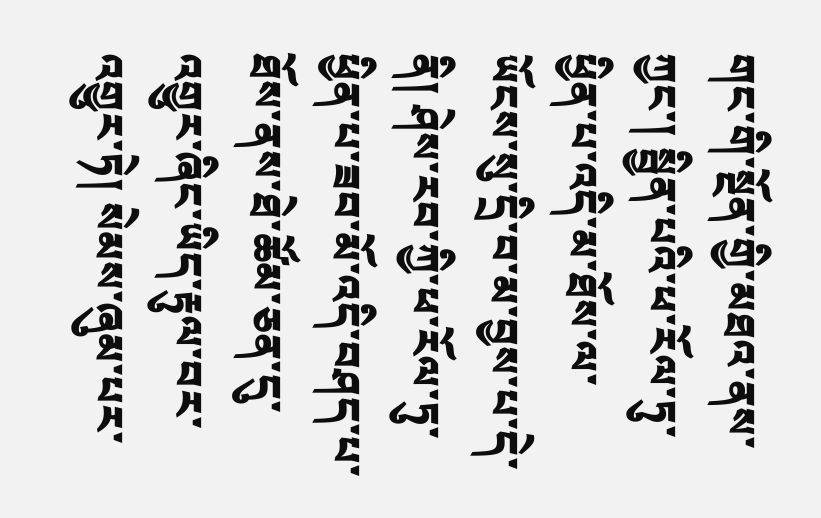གང་གི་སྔོན་གྱི་མཐའ་ནས་ཀྱང་། སྦྱིན་པའི་ཕ་རོལ་ཏུ་ཕྱིན་པ་འདི་མ་ཐོས་ལ་ཡོངས་སུ་དྲི་བ་མ་བྱས་པ་དེ་ནི། ཤེས་རབ་ཀྱི་ཕ་རོལ་ཏུ་ཕྱིན་པ་ཟབ་མོ་འདི་བཤད་པ་ཐོས་ནས་ཐེ་ཚོམ་ཅན་དུ་འགྱུར་ཞིང་ཡིད་རྟུལ་བར་འགྱུར་ཏེ། སེམས་ཞུམ་པར་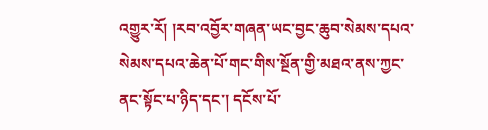འགྱུར་རོ། །རབ་འབྱོར་གཞན་ཡང་བྱང་ཆུབ་སེམས་དཔའ་སེམས་དཔའ་ཆེན་པོ་གང་གིས་སྔོན་གྱི་མཐའ་ནས་ཀྱང་ནང་སྟོང་པ་ཉིད་དང་། དངོས་པོ་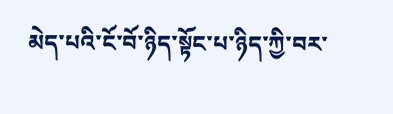མེད་པའི་ངོ་བོ་ཉིད་སྟོང་པ་ཉིད་ཀྱི་བར་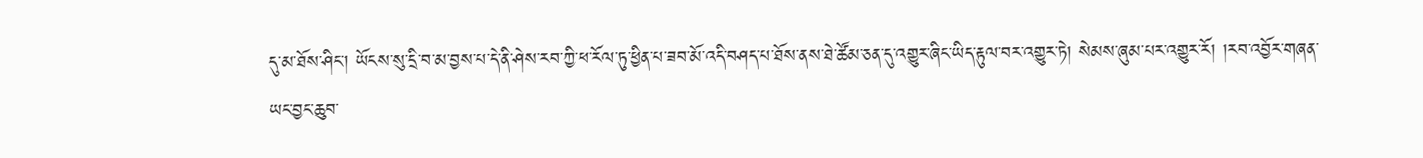དུ་མ་ཐོས་ཤིང་། ཡོངས་སུ་དྲི་བ་མ་བྱས་པ་དེ་ནི་ཤེས་རབ་ཀྱི་ཕ་རོལ་ཏུ་ཕྱིན་པ་ཟབ་མོ་འདི་བཤད་པ་ཐོས་ནས་ཐེ་ཚོམ་ཅན་དུ་འགྱུར་ཞིང་ཡིད་རྟུལ་བར་འགྱུར་ཏེ། སེམས་ཞུམ་པར་འགྱུར་རོ། །རབ་འབྱོར་གཞན་ཡང་བྱང་ཆུབ་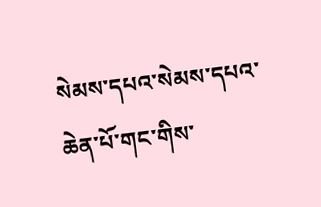སེམས་དཔའ་སེམས་དཔའ་ཆེན་པོ་གང་གིས་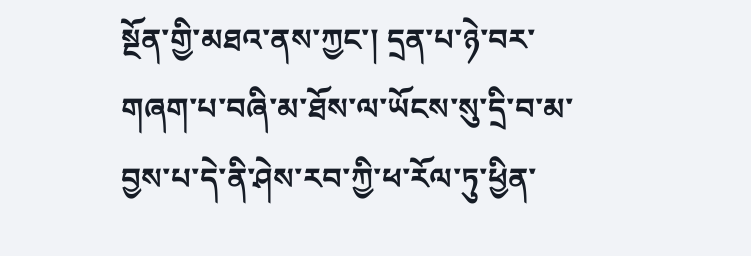སྔོན་གྱི་མཐའ་ནས་ཀྱང་། དྲན་པ་ཉེ་བར་གཞག་པ་བཞི་མ་ཐོས་ལ་ཡོངས་སུ་དྲི་བ་མ་བྱས་པ་དེ་ནི་ཤེས་རབ་ཀྱི་ཕ་རོལ་ཏུ་ཕྱིན་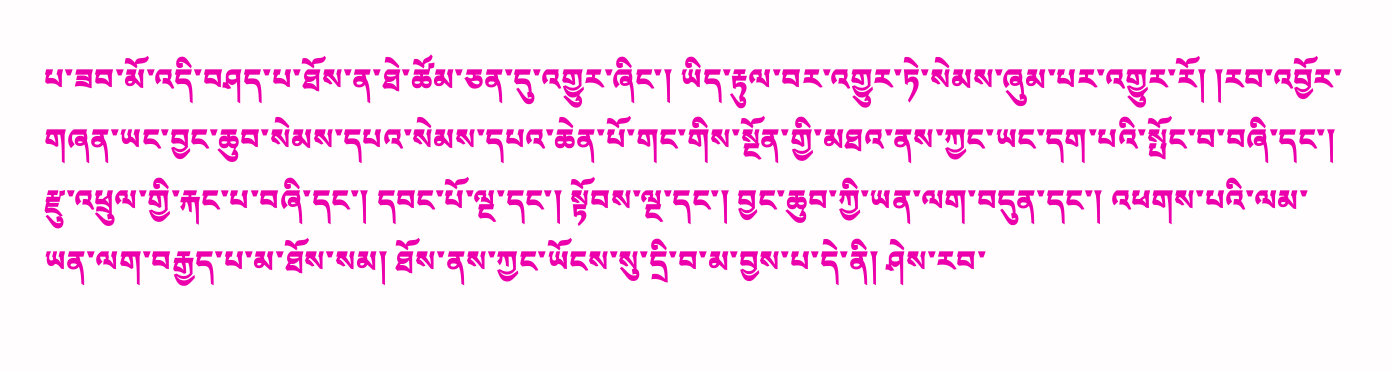པ་ཟབ་མོ་འདི་བཤད་པ་ཐོས་ན་ཐེ་ཚོམ་ཅན་དུ་འགྱུར་ཞིང་། ཡིད་རྟུལ་བར་འགྱུར་ཏེ་སེམས་ཞུམ་པར་འགྱུར་རོ། །རབ་འབྱོར་གཞན་ཡང་བྱང་ཆུབ་སེམས་དཔའ་སེམས་དཔའ་ཆེན་པོ་གང་གིས་སྔོན་གྱི་མཐའ་ནས་ཀྱང་ཡང་དག་པའི་སྤོང་བ་བཞི་དང་། རྫུ་འཕྲུལ་གྱི་རྐང་པ་བཞི་དང་། དབང་པོ་ལྔ་དང་། སྟོབས་ལྔ་དང་། བྱང་ཆུབ་ཀྱི་ཡན་ལག་བདུན་དང་། འཕགས་པའི་ལམ་ཡན་ལག་བརྒྱད་པ་མ་ཐོས་སམ། ཐོས་ནས་ཀྱང་ཡོངས་སུ་དྲི་བ་མ་བྱས་པ་དེ་ནི། ཤེས་རབ་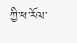ཀྱི་ཕ་རོལ་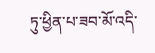ཏུ་ཕྱིན་པ་ཟབ་མོ་འདི་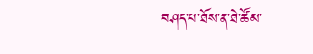བཤད་པ་ཐོས་ན་ཐེ་ཚོམ་